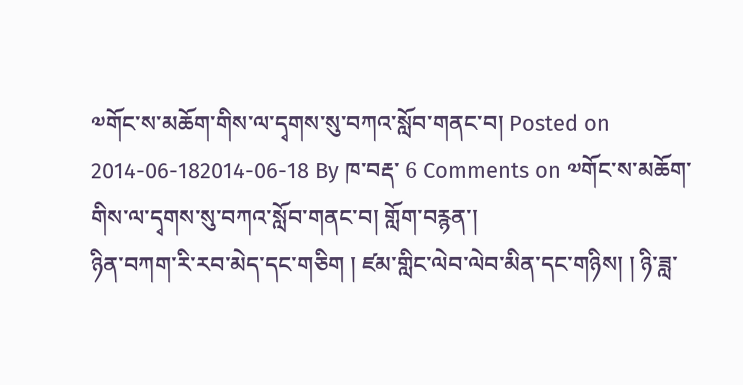༧གོང་ས་མཆོག་གིས་ལ་དྭགས་སུ་བཀའ་སློབ་གནང་བ། Posted on 2014-06-182014-06-18 By ཁ་བརྡ་ 6 Comments on ༧གོང་ས་མཆོག་གིས་ལ་དྭགས་སུ་བཀའ་སློབ་གནང་བ། གློག་བརྙན་།
ཉིན་བཀག་རི་རབ་མེད་དང་གཅིག ། ཛམ་གླིང་ལེབ་ལེབ་མིན་དང་གཉིས། ། ཉི་ཟླ་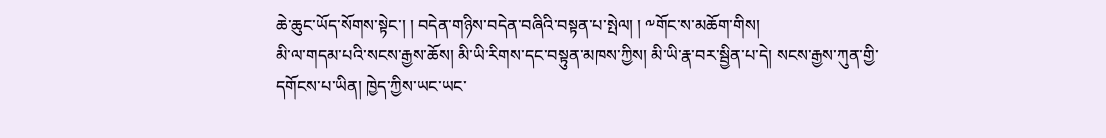ཆེ་ཆུང་ཡོད་སོགས་སྟེང་། ། བདེན་གཉིས་བདེན་བཞིའི་བསྟན་པ་སྤེལ། ། ༸གོང་ས་མཆོག་གིས།
མི་ལ་གདམ་པའི་སངས་རྒྱས་ཆོས། མི་ཡི་རིགས་དང་བསྟུན་མཁས་ཀྱིས། མི་ཡི་རྣ་བར་སྦྱིན་པ་དེ། སངས་རྒྱས་ཀུན་གྱི་དགོངས་པ་ཡིན། ཁྱེད་ཀྱིས་ཡང་ཡང་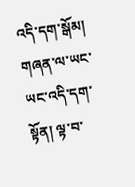འདི་དག་སྒོམ། གཞན་ལ་ཡང་ཡང་འདི་དག་སྟོན། ལྟ་བ་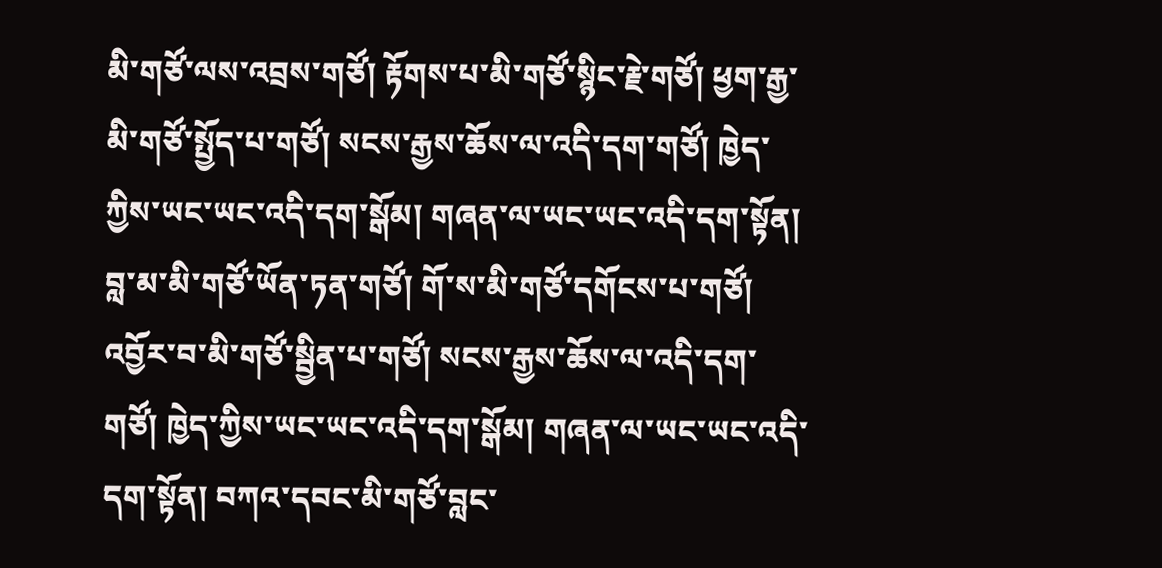མི་གཙོ་ལས་འབྲས་གཙོ། རྟོགས་པ་མི་གཙོ་སྙིང་རྗེ་གཙོ། ཕྱག་རྒྱ་མི་གཙོ་སྤྱོད་པ་གཙོ། སངས་རྒྱས་ཆོས་ལ་འདི་དག་གཙོ། ཁྱེད་ཀྱིས་ཡང་ཡང་འདི་དག་སྒོམ། གཞན་ལ་ཡང་ཡང་འདི་དག་སྟོན། བླ་མ་མི་གཙོ་ཡོན་ཏན་གཙོ། གོ་ས་མི་གཙོ་དགོངས་པ་གཙོ། འབྱོར་བ་མི་གཙོ་སྦྱིན་པ་གཙོ། སངས་རྒྱས་ཆོས་ལ་འདི་དག་གཙོ། ཁྱེད་ཀྱིས་ཡང་ཡང་འདི་དག་སྒོམ། གཞན་ལ་ཡང་ཡང་འདི་དག་སྟོན། བཀའ་དབང་མི་གཙོ་བླང་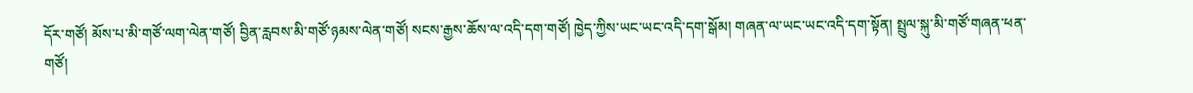དོར་གཙོ། མོས་པ་མི་གཙོ་ལག་ལེན་གཙོ། བྱིན་རླབས་མི་གཙོ་ཉམས་ལེན་གཙོ། སངས་རྒྱས་ཆོས་ལ་འདི་དག་གཙོ། ཁྱེད་ཀྱིས་ཡང་ཡང་འདི་དག་སྒོམ། གཞན་ལ་ཡང་ཡང་འདི་དག་སྟོན། སྤྲུལ་སྐུ་མི་གཙོ་གཞན་ཕན་གཙོ།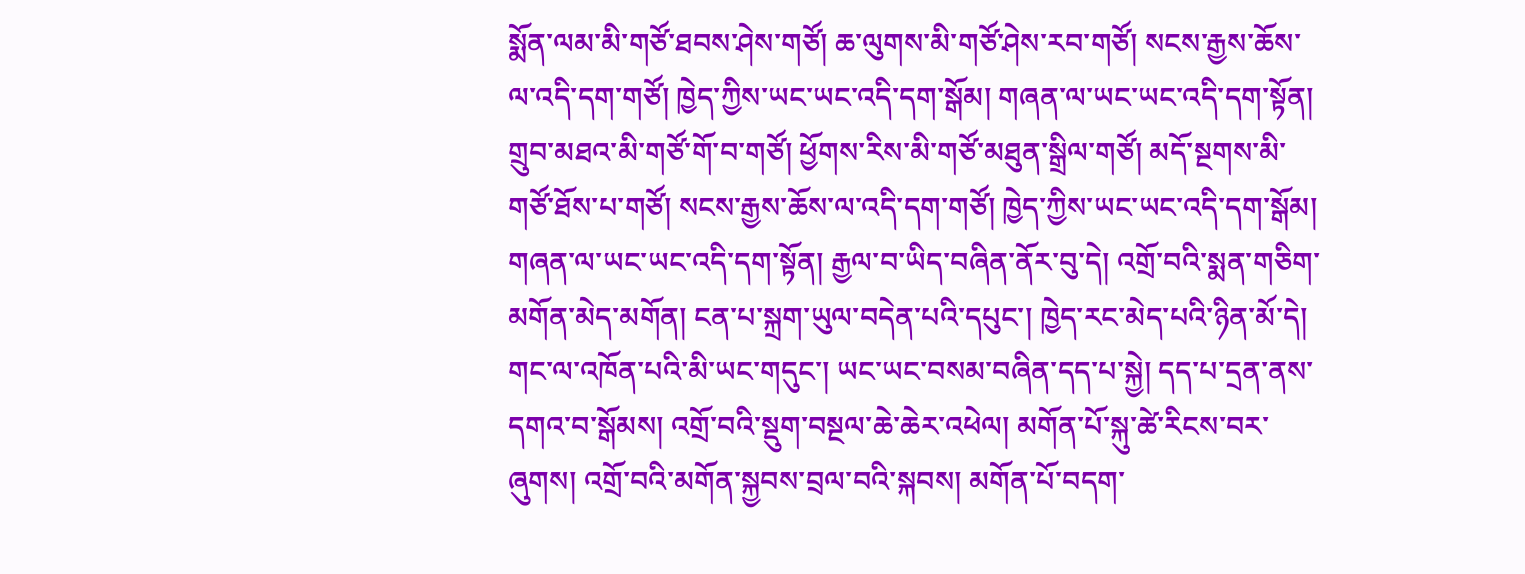སྨོན་ལམ་མི་གཙོ་ཐབས་ཤེས་གཙོ། ཆ་ལུགས་མི་གཙོ་ཤེས་རབ་གཙོ། སངས་རྒྱས་ཆོས་ལ་འདི་དག་གཙོ། ཁྱེད་ཀྱིས་ཡང་ཡང་འདི་དག་སྒོམ། གཞན་ལ་ཡང་ཡང་འདི་དག་སྟོན། གྲུབ་མཐའ་མི་གཙོ་གོ་བ་གཙོ། ཕྱོགས་རིས་མི་གཙོ་མཐུན་སྒྲིལ་གཙོ། མདོ་སྔགས་མི་གཙོ་ཐོས་པ་གཙོ། སངས་རྒྱས་ཆོས་ལ་འདི་དག་གཙོ། ཁྱེད་ཀྱིས་ཡང་ཡང་འདི་དག་སྒོམ། གཞན་ལ་ཡང་ཡང་འདི་དག་སྟོན། རྒྱལ་བ་ཡིད་བཞིན་ནོར་བུ་དེ། འགྲོ་བའི་སྨན་གཅིག་མགོན་མེད་མགོན། ངན་པ་སྐྲག་ཡུལ་བདེན་པའི་དཔུང་། ཁྱེད་རང་མེད་པའི་ཉིན་མོ་དེ། གང་ལ་འཁོན་པའི་མི་ཡང་གདུང་། ཡང་ཡང་བསམ་བཞིན་དད་པ་སྐྱེ། དད་པ་དྲན་ནས་དགའ་བ་སྒོམས། འགྲོ་བའི་སྡུག་བསྔལ་ཆེ་ཆེར་འཕེལ། མགོན་པོ་སྐུ་ཚེ་རིངས་བར་ཞུགས། འགྲོ་བའི་མགོན་སྐྱབས་བྲལ་བའི་སྐབས། མགོན་པོ་བདག་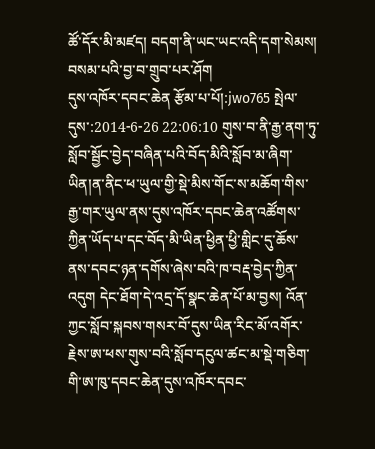ཚོ་དོར་མི་མཛད། བདག་ནི་ཡང་ཡང་འདི་དག་སེམས། བསམ་པའི་བྱ་བ་གྲུབ་པར་ཤོག
དུས་འཁོར་དབང་ཆེན རྩོམ་པ་པོ།:jwo765 སྤེལ་དུས་:2014-6-26 22:06:10 གུས་བ་ནི་རྒྱ་ནག་ཏུ་སློབ་སྦྱོང་བྱེད་བཞིན་པའི་བོད་མིའི་སློབ་མ་ཞིག་ཡིན།ན་ནིང་ཕ་ཡུལ་གྱི་སྡེ་མིས་གོང་ས་མཆོག་གིས་རྒྱ་གར་ཡུལ་ནས་དུས་འཁོར་དབང་ཆེན་འཚོགས་ཀྱིན་ཡོད་པ་དང་བོད་མི་ཡིན་ཕྱིན་ཕྱི་གླིང་དུ་ཆོས་ནས་དབང་ཉན་དགོས་ཞེས་བའི་ཁ་བརྡ་བྱེད་ཀྱིན་འདུག དེང་ཐོག་དེ་འདྲ་དོ་སྣང་ཆེན་པོ་མ་བྱས། འོན་ཀྱང་སློབ་སྐབས་གསར་བོ་དུས་ཡིན་རིང་མོ་འགོར་རྗེས་ཨ་ཕས་གུས་བའི་སློབ་དངུལ་ཚང་མ་སྡེ་གཅིག་གི་ཨ་ཁུ་དབང་ཆེན་དུས་འཁོར་དབང་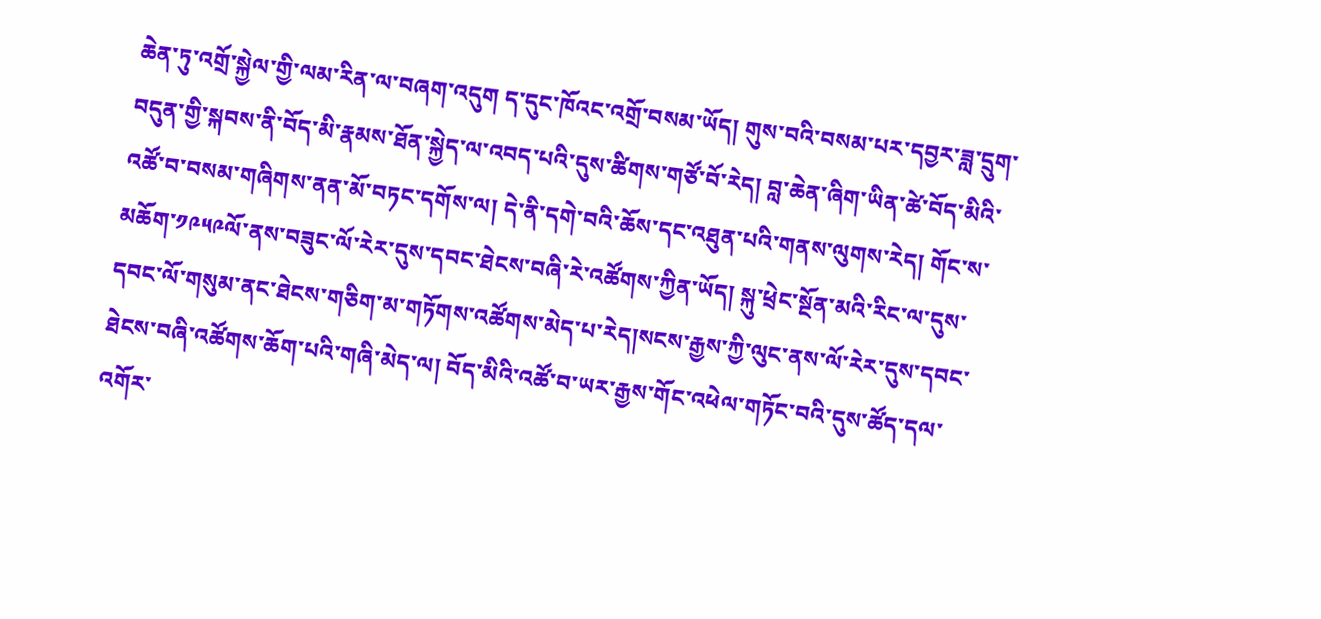ཆེན་ཏུ་འགྲོ་སྐྱེལ་གྱི་ལམ་རིན་ལ་བཞག་འདུག ད་དུང་ཁོའང་འགྲོ་བསམ་ཡོད། གུས་བའི་བསམ་པར་དབྱར་ཟླ་དྲུག་བདུན་གྱི་སྐབས་ནི་བོད་མི་རྣམས་ཐོན་སྐྱེད་ལ་འབད་པའི་དུས་ཚིགས་གཙོ་བོ་རེད། བླ་ཆེན་ཞིག་ཡིན་ཚེ་བོད་མིའི་འཚོ་བ་བསམ་གཞིགས་ནན་མོ་བཏང་དགོས་ལ། དེ་ནི་དགེ་བའི་ཆོས་དང་འཐུན་པའི་གནས་ལུགས་རེད། གོང་ས་མཆོག་༡༩༥༩ལོ་ནས་བཟུང་ལོ་རེར་དུས་དབང་ཐེངས་བཞི་རེ་འཚོགས་ཀྱིན་ཡོད། སྐུ་ཕྲེང་སྔོན་མའི་རིང་ལ་དུས་དབང་ལོ་གསུམ་ནང་ཐེངས་གཅིག་མ་གཏོགས་འཚོགས་མེད་པ་རེད།སངས་རྒྱས་ཀྱི་ལུང་ནས་ལོ་རེར་དུས་དབང་ཐེངས་བཞི་འཚོགས་ཆོག་པའི་གཞི་མེད་ལ། བོད་མིའི་འཚོ་བ་ཡར་རྒྱས་གོང་འཕེལ་གཏོང་བའི་དུས་ཚོད་དལ་འགོར་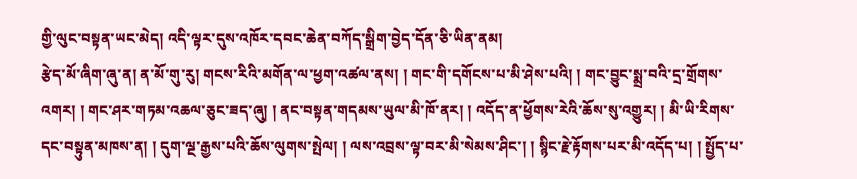གྱི་ལུང་བསྟན་ཡང་མེད། འདི་ལྟར་དུས་འཁོར་དབང་ཆེན་བཀོད་སྒྲིག་བྱེད་དོན་ཅི་ཡིན་ནམ།
རྩེད་མོ་ཞིག་ཞུ་ན། ན་མོ་གུ་རུ། གངས་རིའི་མགོན་ལ་ཕྱག་འཚལ་ནས། ། གང་གི་དགོངས་པ་མི་ཤེས་པའི། ། གང་བྱུང་སྨྲ་བའི་དྲ་གྲོགས་འགར། ། གང་ཤར་གཏམ་འཆལ་ཅུང་ཟད་ཞུ། ། ནང་བསྟན་གདམས་ཡུལ་མི་ཁོ་ནར། ། འདོད་ན་ཕྱོགས་རེའི་ཆོས་སུ་འགྱུར། ། མི་ཡི་རིགས་དང་བསྟུན་མཁས་ན། ། དུག་ལྔ་རྒྱས་པའི་ཆོས་ལུགས་སྤེལ། ། ལས་འབྲས་ལྟ་བར་མི་སེམས་ཤིང་། ། སྙིང་རྗེ་རྟོགས་པར་མི་འདོད་པ། ། སྤྱོད་པ་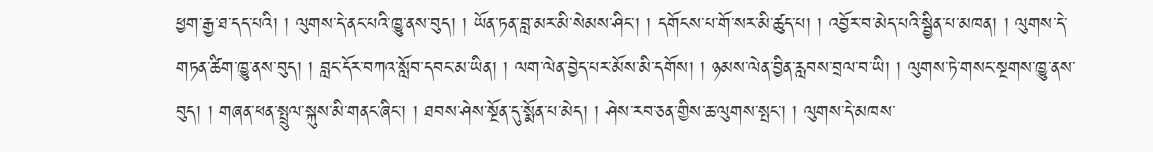ཕྱག་རྒྱ་ཐ་དད་པའི། ། ལུགས་དེ་ནང་པའི་ཁྱུ་ནས་བུད། ། ཡོན་ཏན་བླ་མར་མི་སེམས་ཤིང་། ། དགོངས་པ་གོ་སར་མི་ཚུད་པ། ། འབྱོར་བ་མེད་པའི་སྦྱིན་པ་མཁན། ། ལུགས་དེ་གཏན་ཚིག་ཁྱུ་ནས་བུད། ། བླང་དོར་བཀའ་སློབ་དབང་མ་ཡིན། ། ལག་ལེན་བྱེད་པར་མོས་མི་དགོས། ། ཉམས་ལེན་བྱིན་རླབས་བྲལ་བ་ཡི། ། ལུགས་ཏེ་གསང་སྔགས་ཁྱུ་ནས་བུད། ། གཞན་ཕན་སྤྲུལ་སྐུས་མི་གནང་ཞིང་། ། ཐབས་ཤེས་སྔོན་དུ་སྨོན་པ་མེད། ། ཤེས་རབ་ཅན་གྱིས་ཆ་ལུགས་སྤང་། ། ལུགས་དེ་མཁས་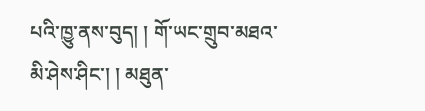པའི་ཁྱུ་ནས་བུད། ། གོ་ཡང་གྲུབ་མཐའ་མི་ཤེས་ཤིང་། ། མཐུན་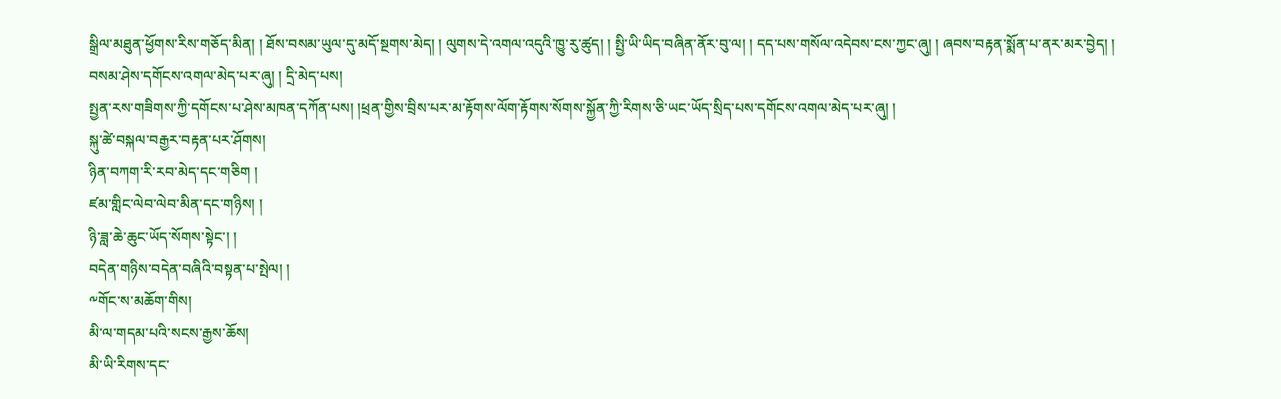སྒྲིལ་མཐུན་ཕྱོགས་རིས་གཅོད་མིན། ། ཐོས་བསམ་ཡུལ་དུ་མདོ་སྔགས་མེད། ། ལུགས་དེ་འགལ་འདུའི་ཁྱུ་རུ་ཚུད། ། སྤྱི་ཡི་ཡིད་བཞིན་ནོར་བུ་ལ། ། དད་པས་གསོལ་འདེབས་ངས་ཀྱང་ཞུ། ། ཞབས་བརྟན་སྨོན་པ་ནར་མར་བྱེད། ། བསམ་ཤེས་དགོངས་འགལ་མེད་པར་ཞུ། ། དྲི་མེད་པས།
སྤྱན་རས་གཟིགས་ཀྱི་དགོངས་པ་ཤེས་མཁན་དཀོན་པས། །ཕྲན་གྱིས་བྲིས་པར་མ་རྟོགས་ལོག་རྟོགས་སོགས་སྐྱོན་ཀྱི་རིགས་ཅི་ཡང་ཡོད་སྲིད་པས་དགོངས་འགལ་མེད་པར་ཞུ། །
སྐུ་ཚེ་བསྐལ་བརྒྱར་བརྟན་པར་ཤོགས།
ཉིན་བཀག་རི་རབ་མེད་དང་གཅིག །
ཛམ་གླིང་ལེབ་ལེབ་མིན་དང་གཉིས། །
ཉི་ཟླ་ཆེ་ཆུང་ཡོད་སོགས་སྟེང་། །
བདེན་གཉིས་བདེན་བཞིའི་བསྟན་པ་སྤེལ། །
༸གོང་ས་མཆོག་གིས།
མི་ལ་གདམ་པའི་སངས་རྒྱས་ཆོས།
མི་ཡི་རིགས་དང་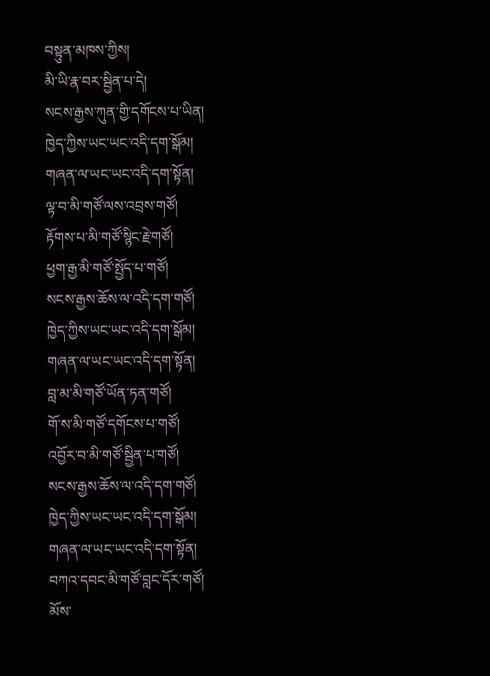བསྟུན་མཁས་ཀྱིས།
མི་ཡི་རྣ་བར་སྦྱིན་པ་དེ།
སངས་རྒྱས་ཀུན་གྱི་དགོངས་པ་ཡིན།
ཁྱེད་ཀྱིས་ཡང་ཡང་འདི་དག་སྒོམ།
གཞན་ལ་ཡང་ཡང་འདི་དག་སྟོན།
ལྟ་བ་མི་གཙོ་ལས་འབྲས་གཙོ།
རྟོགས་པ་མི་གཙོ་སྙིང་རྗེ་གཙོ།
ཕྱག་རྒྱ་མི་གཙོ་སྤྱོད་པ་གཙོ།
སངས་རྒྱས་ཆོས་ལ་འདི་དག་གཙོ།
ཁྱེད་ཀྱིས་ཡང་ཡང་འདི་དག་སྒོམ།
གཞན་ལ་ཡང་ཡང་འདི་དག་སྟོན།
བླ་མ་མི་གཙོ་ཡོན་ཏན་གཙོ།
གོ་ས་མི་གཙོ་དགོངས་པ་གཙོ།
འབྱོར་བ་མི་གཙོ་སྦྱིན་པ་གཙོ།
སངས་རྒྱས་ཆོས་ལ་འདི་དག་གཙོ།
ཁྱེད་ཀྱིས་ཡང་ཡང་འདི་དག་སྒོམ།
གཞན་ལ་ཡང་ཡང་འདི་དག་སྟོན།
བཀའ་དབང་མི་གཙོ་བླང་དོར་གཙོ།
མོས་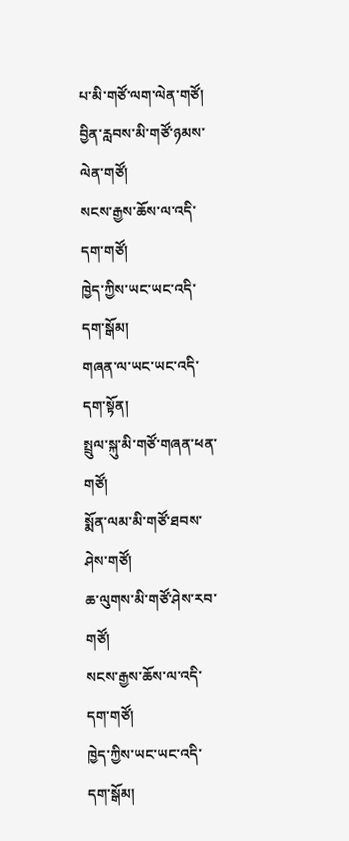པ་མི་གཙོ་ལག་ལེན་གཙོ།
བྱིན་རླབས་མི་གཙོ་ཉམས་ལེན་གཙོ།
སངས་རྒྱས་ཆོས་ལ་འདི་དག་གཙོ།
ཁྱེད་ཀྱིས་ཡང་ཡང་འདི་དག་སྒོམ།
གཞན་ལ་ཡང་ཡང་འདི་དག་སྟོན།
སྤྲུལ་སྐུ་མི་གཙོ་གཞན་ཕན་གཙོ།
སྨོན་ལམ་མི་གཙོ་ཐབས་ཤེས་གཙོ།
ཆ་ལུགས་མི་གཙོ་ཤེས་རབ་གཙོ།
སངས་རྒྱས་ཆོས་ལ་འདི་དག་གཙོ།
ཁྱེད་ཀྱིས་ཡང་ཡང་འདི་དག་སྒོམ།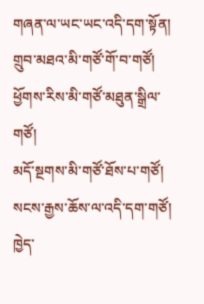གཞན་ལ་ཡང་ཡང་འདི་དག་སྟོན།
གྲུབ་མཐའ་མི་གཙོ་གོ་བ་གཙོ།
ཕྱོགས་རིས་མི་གཙོ་མཐུན་སྒྲིལ་གཙོ།
མདོ་སྔགས་མི་གཙོ་ཐོས་པ་གཙོ།
སངས་རྒྱས་ཆོས་ལ་འདི་དག་གཙོ།
ཁྱེད་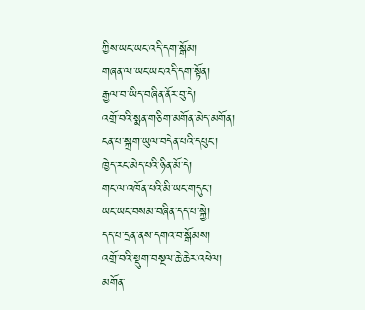ཀྱིས་ཡང་ཡང་འདི་དག་སྒོམ།
གཞན་ལ་ཡང་ཡང་འདི་དག་སྟོན།
རྒྱལ་བ་ཡིད་བཞིན་ནོར་བུ་དེ།
འགྲོ་བའི་སྨན་གཅིག་མགོན་མེད་མགོན།
ངན་པ་སྐྲག་ཡུལ་བདེན་པའི་དཔུང་།
ཁྱེད་རང་མེད་པའི་ཉིན་མོ་དེ།
གང་ལ་འཁོན་པའི་མི་ཡང་གདུང་།
ཡང་ཡང་བསམ་བཞིན་དད་པ་སྐྱེ།
དད་པ་དྲན་ནས་དགའ་བ་སྒོམས།
འགྲོ་བའི་སྡུག་བསྔལ་ཆེ་ཆེར་འཕེལ།
མགོན་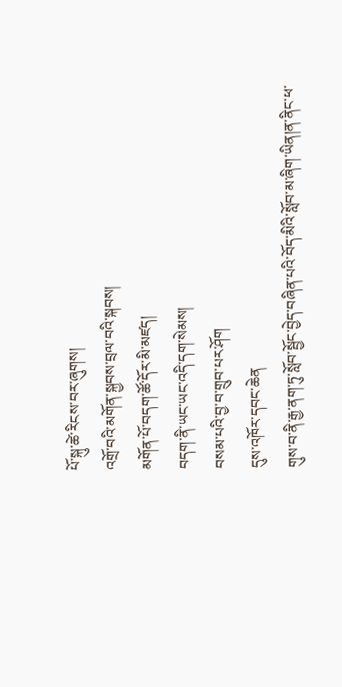པོ་སྐུ་ཚེ་རིངས་བར་ཞུགས།
འགྲོ་བའི་མགོན་སྐྱབས་བྲལ་བའི་སྐབས།
མགོན་པོ་བདག་ཚོ་དོར་མི་མཛད།
བདག་ནི་ཡང་ཡང་འདི་དག་སེམས།
བསམ་པའི་བྱ་བ་གྲུབ་པར་ཤོག
དུས་འཁོར་དབང་ཆེན
གུས་བ་ནི་རྒྱ་ནག་ཏུ་སློབ་སྦྱོང་བྱེད་བཞིན་པའི་བོད་མིའི་སློབ་མ་ཞིག་ཡིན།ན་ནིང་ཕ་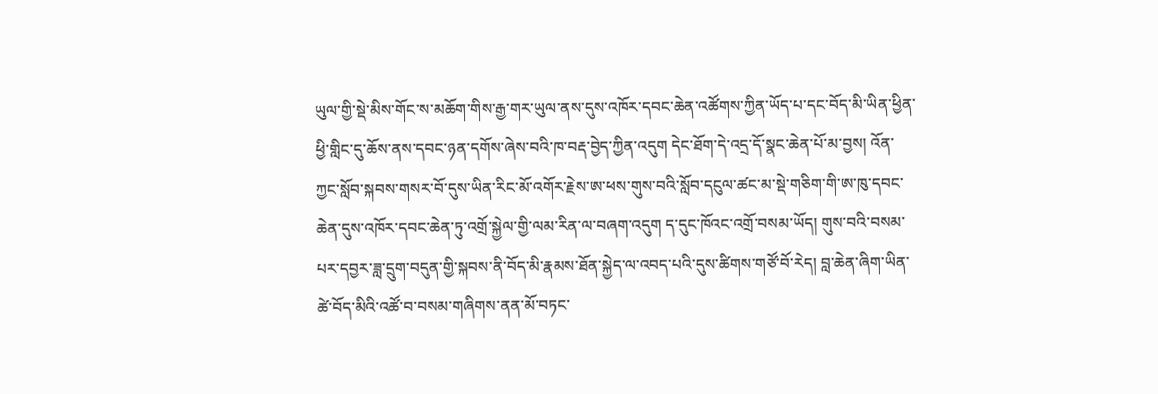ཡུལ་གྱི་སྡེ་མིས་གོང་ས་མཆོག་གིས་རྒྱ་གར་ཡུལ་ནས་དུས་འཁོར་དབང་ཆེན་འཚོགས་ཀྱིན་ཡོད་པ་དང་བོད་མི་ཡིན་ཕྱིན་ཕྱི་གླིང་དུ་ཆོས་ནས་དབང་ཉན་དགོས་ཞེས་བའི་ཁ་བརྡ་བྱེད་ཀྱིན་འདུག དེང་ཐོག་དེ་འདྲ་དོ་སྣང་ཆེན་པོ་མ་བྱས། འོན་ཀྱང་སློབ་སྐབས་གསར་བོ་དུས་ཡིན་རིང་མོ་འགོར་རྗེས་ཨ་ཕས་གུས་བའི་སློབ་དངུལ་ཚང་མ་སྡེ་གཅིག་གི་ཨ་ཁུ་དབང་ཆེན་དུས་འཁོར་དབང་ཆེན་ཏུ་འགྲོ་སྐྱེལ་གྱི་ལམ་རིན་ལ་བཞག་འདུག ད་དུང་ཁོའང་འགྲོ་བསམ་ཡོད། གུས་བའི་བསམ་པར་དབྱར་ཟླ་དྲུག་བདུན་གྱི་སྐབས་ནི་བོད་མི་རྣམས་ཐོན་སྐྱེད་ལ་འབད་པའི་དུས་ཚིགས་གཙོ་བོ་རེད། བླ་ཆེན་ཞིག་ཡིན་ཚེ་བོད་མིའི་འཚོ་བ་བསམ་གཞིགས་ནན་མོ་བཏང་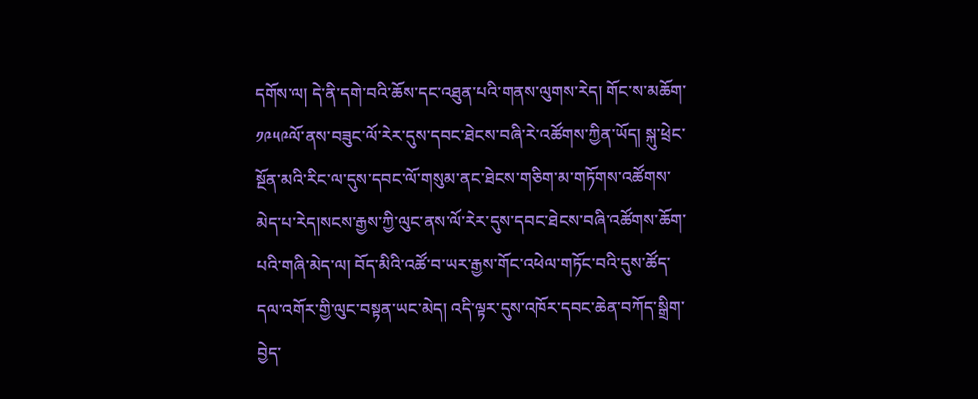དགོས་ལ། དེ་ནི་དགེ་བའི་ཆོས་དང་འཐུན་པའི་གནས་ལུགས་རེད། གོང་ས་མཆོག་༡༩༥༩ལོ་ནས་བཟུང་ལོ་རེར་དུས་དབང་ཐེངས་བཞི་རེ་འཚོགས་ཀྱིན་ཡོད། སྐུ་ཕྲེང་སྔོན་མའི་རིང་ལ་དུས་དབང་ལོ་གསུམ་ནང་ཐེངས་གཅིག་མ་གཏོགས་འཚོགས་མེད་པ་རེད།སངས་རྒྱས་ཀྱི་ལུང་ནས་ལོ་རེར་དུས་དབང་ཐེངས་བཞི་འཚོགས་ཆོག་པའི་གཞི་མེད་ལ། བོད་མིའི་འཚོ་བ་ཡར་རྒྱས་གོང་འཕེལ་གཏོང་བའི་དུས་ཚོད་དལ་འགོར་གྱི་ལུང་བསྟན་ཡང་མེད། འདི་ལྟར་དུས་འཁོར་དབང་ཆེན་བཀོད་སྒྲིག་བྱེད་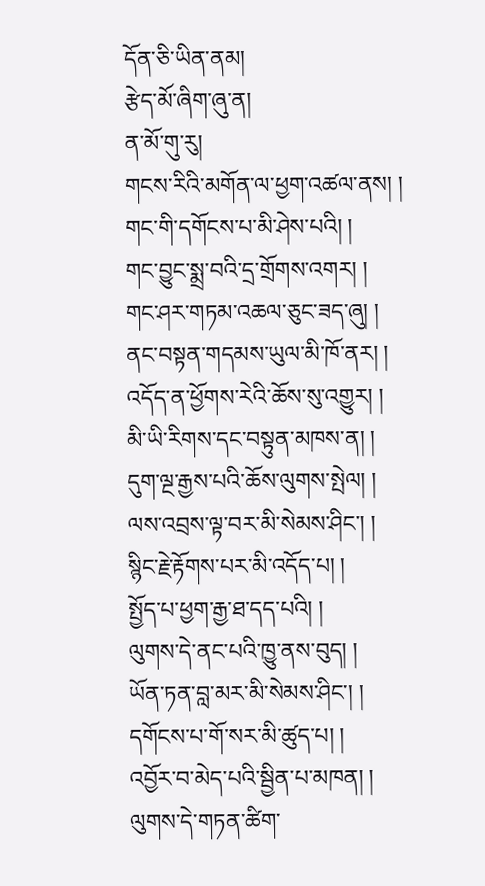དོན་ཅི་ཡིན་ནམ།
རྩེད་མོ་ཞིག་ཞུ་ན།
ན་མོ་གུ་རུ།
གངས་རིའི་མགོན་ལ་ཕྱག་འཚལ་ནས། །
གང་གི་དགོངས་པ་མི་ཤེས་པའི། །
གང་བྱུང་སྨྲ་བའི་དྲ་གྲོགས་འགར། །
གང་ཤར་གཏམ་འཆལ་ཅུང་ཟད་ཞུ། །
ནང་བསྟན་གདམས་ཡུལ་མི་ཁོ་ནར། །
འདོད་ན་ཕྱོགས་རེའི་ཆོས་སུ་འགྱུར། །
མི་ཡི་རིགས་དང་བསྟུན་མཁས་ན། །
དུག་ལྔ་རྒྱས་པའི་ཆོས་ལུགས་སྤེལ། །
ལས་འབྲས་ལྟ་བར་མི་སེམས་ཤིང་། །
སྙིང་རྗེ་རྟོགས་པར་མི་འདོད་པ། །
སྤྱོད་པ་ཕྱག་རྒྱ་ཐ་དད་པའི། །
ལུགས་དེ་ནང་པའི་ཁྱུ་ནས་བུད། །
ཡོན་ཏན་བླ་མར་མི་སེམས་ཤིང་། །
དགོངས་པ་གོ་སར་མི་ཚུད་པ། །
འབྱོར་བ་མེད་པའི་སྦྱིན་པ་མཁན། །
ལུགས་དེ་གཏན་ཚིག་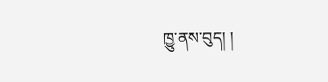ཁྱུ་ནས་བུད། །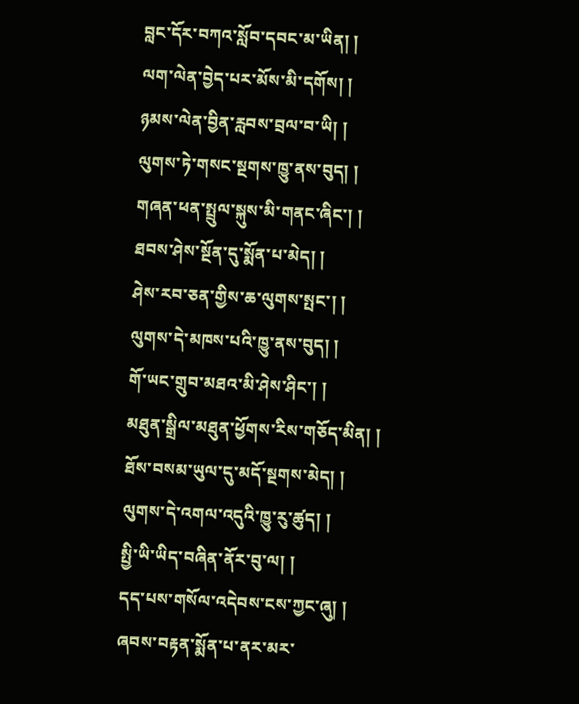བླང་དོར་བཀའ་སློབ་དབང་མ་ཡིན། །
ལག་ལེན་བྱེད་པར་མོས་མི་དགོས། །
ཉམས་ལེན་བྱིན་རླབས་བྲལ་བ་ཡི། །
ལུགས་ཏེ་གསང་སྔགས་ཁྱུ་ནས་བུད། །
གཞན་ཕན་སྤྲུལ་སྐུས་མི་གནང་ཞིང་། །
ཐབས་ཤེས་སྔོན་དུ་སྨོན་པ་མེད། །
ཤེས་རབ་ཅན་གྱིས་ཆ་ལུགས་སྤང་། །
ལུགས་དེ་མཁས་པའི་ཁྱུ་ནས་བུད། །
གོ་ཡང་གྲུབ་མཐའ་མི་ཤེས་ཤིང་། །
མཐུན་སྒྲིལ་མཐུན་ཕྱོགས་རིས་གཅོད་མིན། །
ཐོས་བསམ་ཡུལ་དུ་མདོ་སྔགས་མེད། །
ལུགས་དེ་འགལ་འདུའི་ཁྱུ་རུ་ཚུད། །
སྤྱི་ཡི་ཡིད་བཞིན་ནོར་བུ་ལ། །
དད་པས་གསོལ་འདེབས་ངས་ཀྱང་ཞུ། །
ཞབས་བརྟན་སྨོན་པ་ནར་མར་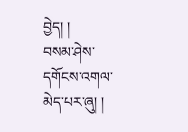བྱེད། །
བསམ་ཤེས་དགོངས་འགལ་མེད་པར་ཞུ། །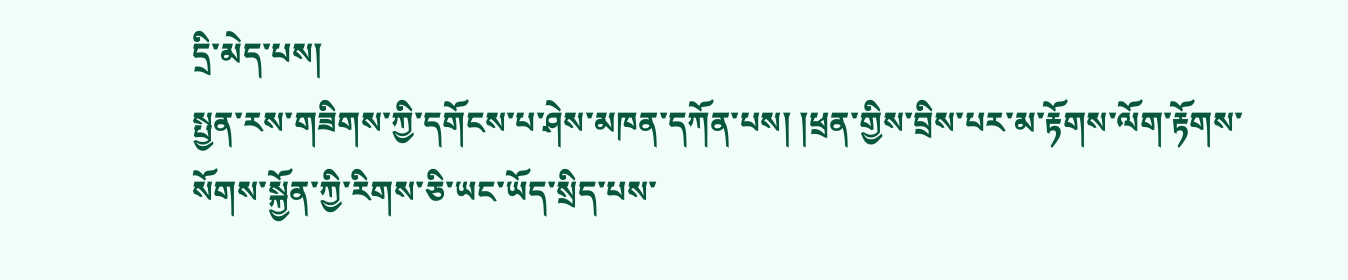དྲི་མེད་པས།
སྤྱན་རས་གཟིགས་ཀྱི་དགོངས་པ་ཤེས་མཁན་དཀོན་པས། །ཕྲན་གྱིས་བྲིས་པར་མ་རྟོགས་ལོག་རྟོགས་སོགས་སྐྱོན་ཀྱི་རིགས་ཅི་ཡང་ཡོད་སྲིད་པས་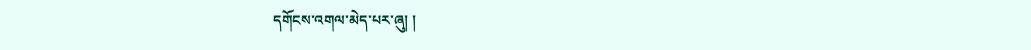དགོངས་འགལ་མེད་པར་ཞུ། །